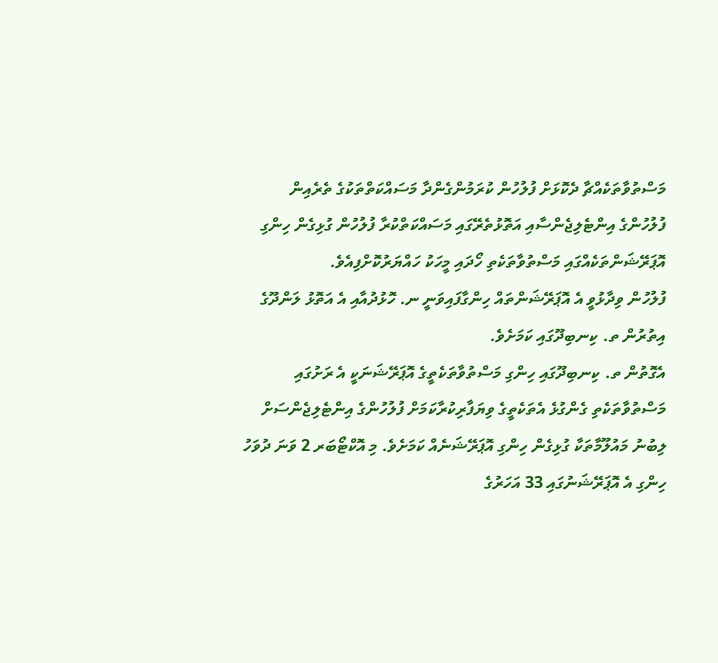މަސްތުވާތަކެއްޗާ ދެކޮޅަށް ފުލުހުން ކުރަމުންގެންދާ މަސައްކަތްތަކުގެ ތެރެއިން ފުލުހުންގެ އިންޓެލިޖެންސާއި އަތޮޅުތެރޭގައި މަސައްކަތްކުރާ ފުލުހުން ގުޅިގެން ހިންގި އޮޕަރޭޝަންތަކެއްގައި މަސްތުވާތަކެތި ހޯދައި މީހަކު ހައްޔަރުކޮށްފިއެވެ.
ފުލުހުން ވިދާޅުވީ އެ އޮޕަރޭޝަންތައް ހިންގާފައިވަނީ ނ. ހޮޅުދުއާއި އެ އަތޮޅު ލަންދޫގެ އިތުރުން ތ. ކިނބިދޫގައި ކަމަށެވެ.
އެގޮތުން ތ. ކިނބިދޫގައި ހިންގި މަސްތުވާތަކެތީގެ އޮޕަރޭޝަނަކީ އެ ރަށުގައި މަސްތުވާތަކެތި ގެންގުޅެ އެތަކެތީގެ ވިޔަފާރިކުރާކަމަށް ފުލުހުންގެ އިންޓެލިޖެންސަށް ލިބުނު މައުލޫމާތަކާ ގުޅިގެން ހިންގި އޮޕަރޭޝަނެއް ކަމަށެވެ. މި އޮކްޓޯބަރ 2 ވަނަ ދުވަހު ހިންގި އެ އޮޕަރޭޝަނުގައި 33 އަހަރުގެ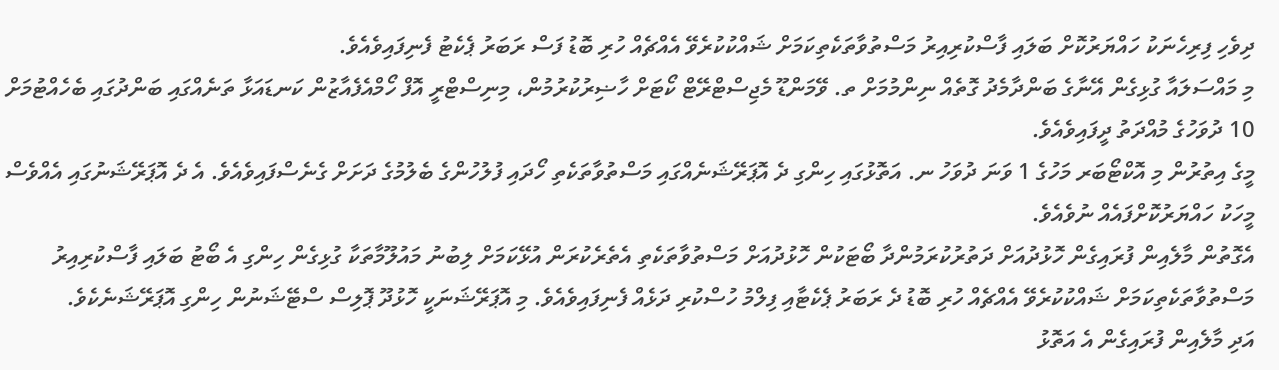ދިވެހި ފިރިހެނަކު ހައްޔަރުކޮށް ބަލައި ފާސްކުރިއިރު މަސްތުވާތަކެތިކަމަށް ޝައްކުކުރެވޭ އެއްޗެއް ހުރި ބޮޑު ފަސް ރަބަރު ޕެކެޓު ފެނިފައިވެއެވެ.
މި މައްސަލައާ ގުޅިގެން އޭނާގެ ބަންދާމެދު ގޮތެއް ނިންމުމަށް ތ. ވޭމަންޑޫ މެޖިސްޓްރޭޓް ކޯޓަށް ހާޟިރުކުރުމުން، މިނިސްޓްރީ އޮފް ހޯމްއެފެއާޒުން ކަނޑައަޅާ ތަނެއްގައި ބަންދުގައި ބެހެއްޓުމަށް 10 ދުވަހުގެ މުއްދަތު ދީފައިވެއެވެ.
މީގެ އިތުރުން މި އޮކްޓޯބަރ މަހުގެ 1 ވަނަ ދުވަހު ނ. އަތޮޅުގައި ހިންގި ދެ އޮޕަރޭޝަނެއްގައި މަސްތުވާތަކެތި ހޯދައި ފުލުހުންގެ ބެލުމުގެ ދަށަށް ގެނެސްފައިވެއެވެ. އެ ދެ އޮޕަރޭޝަނުގައި އެއްވެސް މީހަކު ހައްޔަރުކޮށްފައެއް ނުވެއެވެ.
އެގޮތުން މާލެއިން ފުރައިގެން ހޮޅުދުއަށް ދަތުރުކުރަމުންދާ ބޯޓަކުން ހޮޅުދުއަށް މަސްތުވާތަކެތި އެތެރެކުރަން އުޅޭކަމަށް ލިބުނު މައުލޫމާތަކާ ގުޅިގެން ހިންގި އެ ބޯޓު ބަލައި ފާސްކުރިއިރު މަސްތުވާތަކެތިކަމަށް ޝައްކުކުރެވޭ އެއްޗެއް ހުރި ބޮޑު ދެ ރަބަރު ޕެކެޓާއި ފިލްމު ހުސްކުރި ދަޅެއް ފެނިފައިވެއެވެ. މި އޮޕަރޭޝަނަކީ ހޮޅުދޫ ޕޮލިސް ސްޓޭޝަނުން ހިންގި އޮޕަރޭޝަނެކެވެ.
އަދި މާލެއިން ފުރައިގެން އެ އަތޮޅު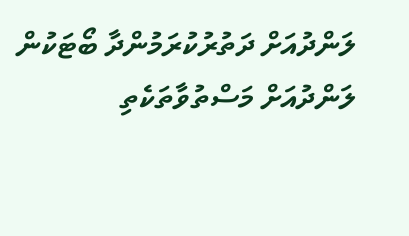ލަންދުއަށް ދަތުރުކުރަމުންދާ ބޯޓަކުން ލަންދުއަށް މަސްތުވާތަކެތި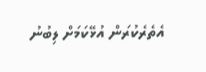އެތެރެކުރަން އުޅޭކަމަށް ލިބުނު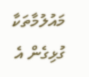މައުލުމާތަކާ ގުޅިގެން އެ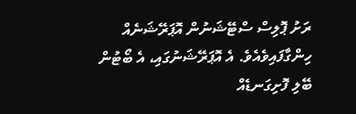ރަށު ޕޮލިސް ސްޓޭޝަނުން އޮޕަރޭޝަނެއް ހިންގާފައިވެއެވެ. އެ އޮޕަރޭޝަނުގައި، އެ ބޯޓުން ބޭލި ފޮށިގަނޑެއް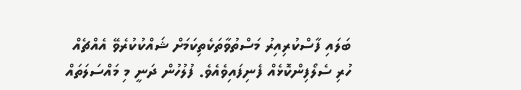ބަލައި ފާސްކުރިއިރު މަސްތުވާތަކެތިކަމަށް ޝައްކުކުރެވޭ އެއްޗެއް ހުރި ސެލޯފިންކޮޅެއް ފެނިފައިވެއެވެ. ފުލުހުން ދަނީ މި މައްސަލަތައް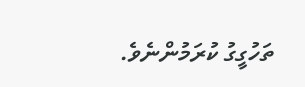ތަހުގީގު ކުރަމުންނެވެ.